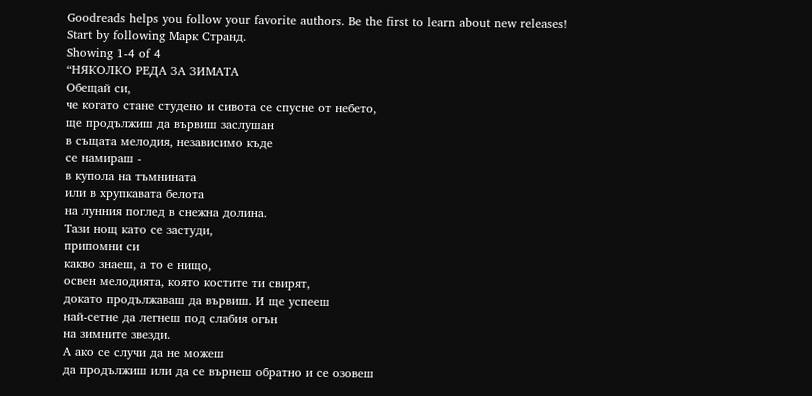Goodreads helps you follow your favorite authors. Be the first to learn about new releases!
Start by following Марк Странд.
Showing 1-4 of 4
“НЯКОЛКО РЕДА ЗА ЗИМАТА
Обещай си,
че когато стане студено и сивота се спусне от небето,
ще продължиш да вървиш заслушан
в същата мелодия, независимо къде
се намираш -
в куполa на тъмнината
или в хрупкавата белота
на лунния поглед в снежна долина.
Тази нощ като се застуди,
припомни си
какво знаеш, a то е нищо,
освен мелодията, която костите ти свирят,
докато продължаваш да вървиш. И ще успееш
най-сетне да легнеш под слабия огън
на зимните звезди.
А ако се случи да не можеш
да продължиш или да ce върнеш обратно и се озовеш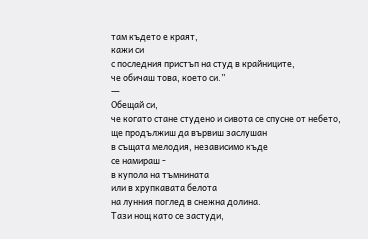там където е краят,
кажи си
с последния пристъп на студ в крайниците,
че обичаш това, което си.”
―
Обещай си,
че когато стане студено и сивота се спусне от небето,
ще продължиш да вървиш заслушан
в същата мелодия, независимо къде
се намираш -
в куполa на тъмнината
или в хрупкавата белота
на лунния поглед в снежна долина.
Тази нощ като се застуди,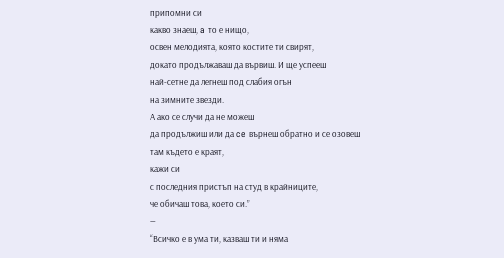припомни си
какво знаеш, a то е нищо,
освен мелодията, която костите ти свирят,
докато продължаваш да вървиш. И ще успееш
най-сетне да легнеш под слабия огън
на зимните звезди.
А ако се случи да не можеш
да продължиш или да ce върнеш обратно и се озовеш
там където е краят,
кажи си
с последния пристъп на студ в крайниците,
че обичаш това, което си.”
―
“Всичко е в ума ти, казваш ти и няма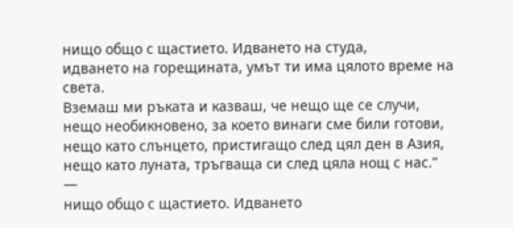нищо общо с щастието. Идването на студа,
идването на горещината, умът ти има цялото време на света.
Вземаш ми ръката и казваш, че нещо ще се случи,
нещо необикновено, за което винаги сме били готови,
нещо като слънцето, пристигащо след цял ден в Азия,
нещо като луната, тръгваща си след цяла нощ с нас.”
―
нищо общо с щастието. Идването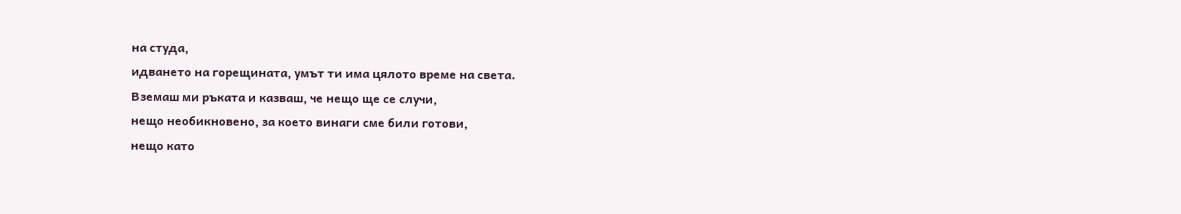на студа,
идването на горещината, умът ти има цялото време на света.
Вземаш ми ръката и казваш, че нещо ще се случи,
нещо необикновено, за което винаги сме били готови,
нещо като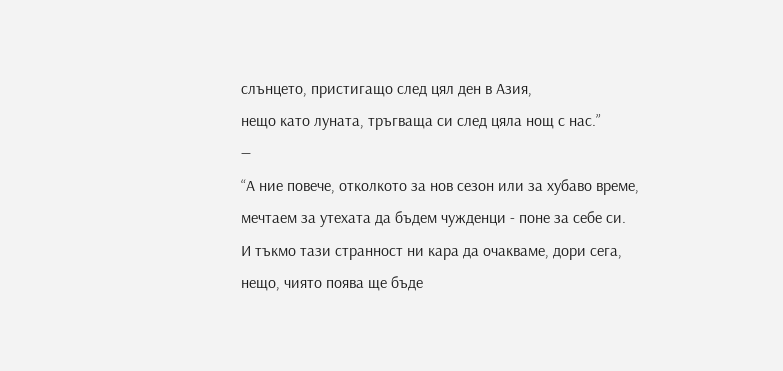слънцето, пристигащо след цял ден в Азия,
нещо като луната, тръгваща си след цяла нощ с нас.”
―
“А ние повече, отколкото за нов сезон или за хубаво време,
мечтаем за утехата да бъдем чужденци - поне за себе си.
И тъкмо тази странност ни кара да очакваме, дори сега,
нещо, чиято поява ще бъде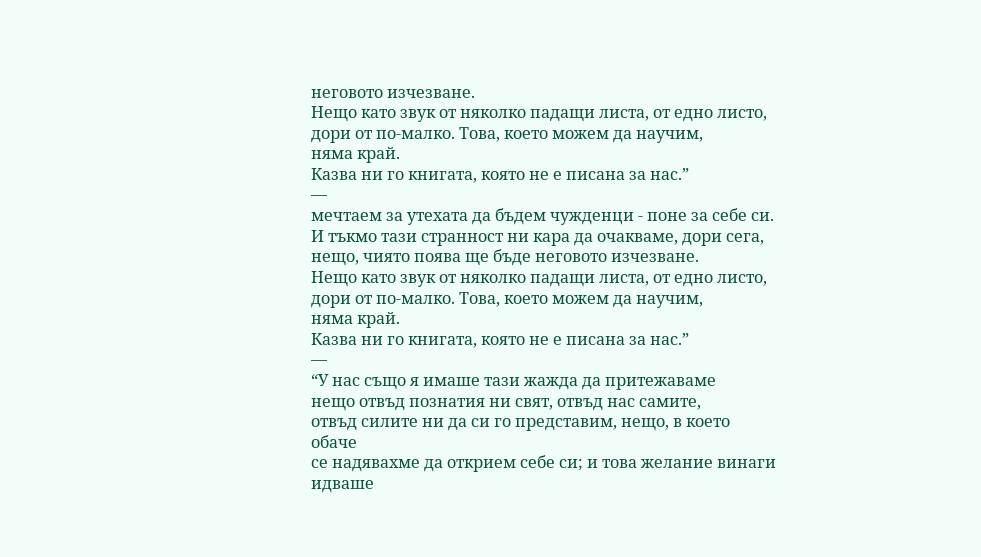неговото изчезване.
Нещо като звук от няколко падащи листа, от едно листо,
дори от по-малко. Това, което можем да научим,
няма край.
Казва ни го книгата, която не е писана за нас.”
―
мечтаем за утехата да бъдем чужденци - поне за себе си.
И тъкмо тази странност ни кара да очакваме, дори сега,
нещо, чиято поява ще бъде неговото изчезване.
Нещо като звук от няколко падащи листа, от едно листо,
дори от по-малко. Това, което можем да научим,
няма край.
Казва ни го книгата, която не е писана за нас.”
―
“У нас също я имаше тази жажда да притежаваме
нещо отвъд познатия ни свят, отвъд нас самите,
отвъд силите ни да си го представим, нещо, в което
обаче
се надявахме да открием себе си; и това желание винаги
идваше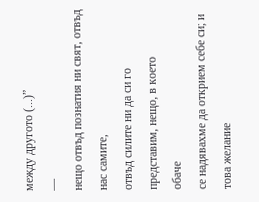между другото (...)”
―
нещо отвъд познатия ни свят, отвъд нас самите,
отвъд силите ни да си го представим, нещо, в което
обаче
се надявахме да открием себе си; и това желание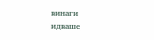винаги
идваше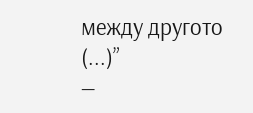между другото (...)”
―